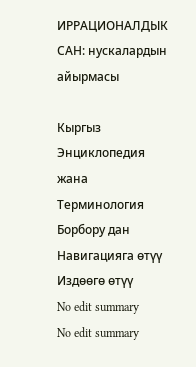ИРРАЦИОНАЛДЫК САН: нускалардын айырмасы

Кыргыз Энциклопедия жана Терминология Борбору дан
Навигацияга өтүү Издөөгө өтүү
No edit summary
No edit summary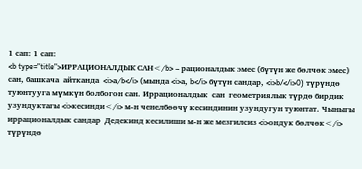1 сап: 1 сап:
<b type="title">ИРРАЦИОНАЛДЫК САН</b> – рационалдык эмес (бүтүн же бөлчөк эмес) сан, башкача  айтканда  <i>а/b</i> (мында <i>а, b</i> бүтүн сандар, <i>b/</i>0) түрүндө туюнтууга мүмкүн болбогон сан. Иррационалдык  сан  геометриялык түрдө бирдик узундуктагы <i>кесинди</i> м-н ченелбөөчү кесиндинин узундугун туюнтат. Чыныгы иррационалдык сандар  Дедекинд кесилиши м-н же мезгилсиз <i>ондук бөлчөк</i> түрүндө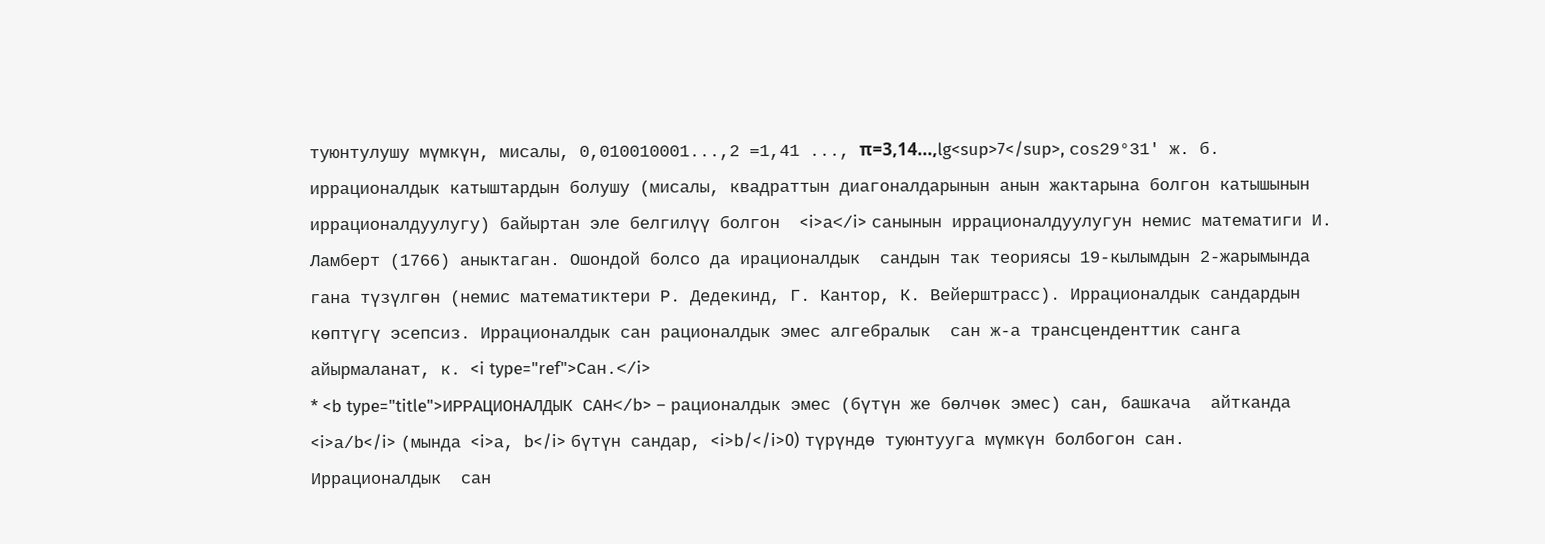туюнтулушу мүмкүн, мисалы, 0,010010001...,2 =1,41 ..., π=3,14...,lg<sup>7</sup>, сos29°31′ ж. б. иррационалдык катыштардын болушу (мисалы, квадраттын диагоналдарынын анын жактарына болгон катышынын иррационалдуулугу) байыртан эле белгилүү болгон  <i>а</i> санынын иррационалдуулугун немис математиги И. Ламберт (1766) аныктаган. Ошондой болсо да ирационалдык  сандын так теориясы 19-кылымдын 2-жарымында гана түзүлгөн (немис математиктери Р. Дедекинд, Г. Кантор, К. Вейерштрасс). Иррационалдык сандардын көптүгү эсепсиз. Иррационалдык сан рационалдык эмес алгебралык  сан ж-а трансценденттик санга айырмаланат, к. <i type="ref">Сан.</i>
* <b type="title">ИРРАЦИОНАЛДЫК САН</b> – рационалдык эмес (бүтүн же бөлчөк эмес) сан, башкача  айтканда  <i>а/b</i> (мында <i>а, b</i> бүтүн сандар, <i>b/</i>0) түрүндө туюнтууга мүмкүн болбогон сан. Иррационалдык  сан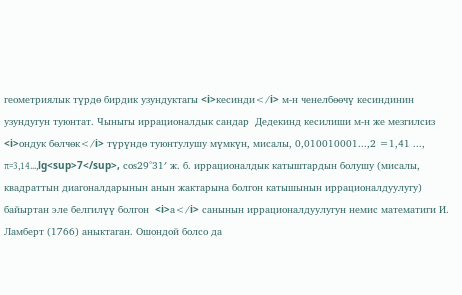геометриялык түрдө бирдик узундуктагы <i>кесинди</i> м-н ченелбөөчү кесиндинин узундугун туюнтат. Чыныгы иррационалдык сандар  Дедекинд кесилиши м-н же мезгилсиз <i>ондук бөлчөк</i> түрүндө туюнтулушу мүмкүн, мисалы, 0,010010001...,2 =1,41 ..., π=3,14...,lg<sup>7</sup>, сos29°31′ ж. б. иррационалдык катыштардын болушу (мисалы, квадраттын диагоналдарынын анын жактарына болгон катышынын иррационалдуулугу) байыртан эле белгилүү болгон  <i>а</i> санынын иррационалдуулугун немис математиги И. Ламберт (1766) аныктаган. Ошондой болсо да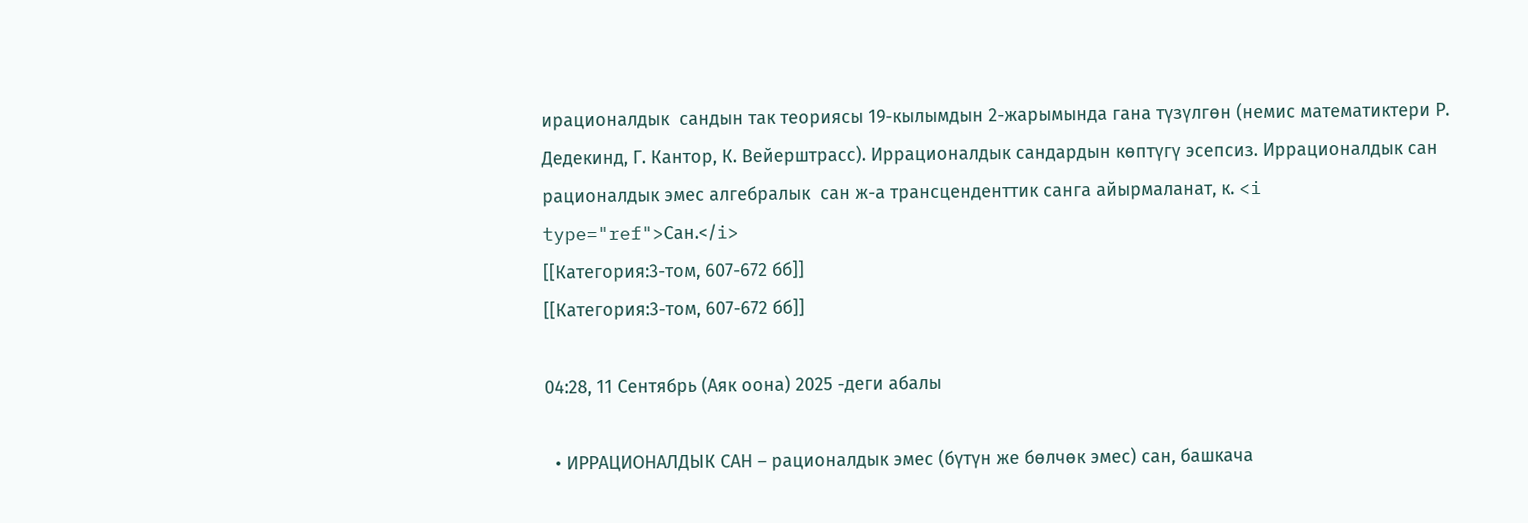ирационалдык  сандын так теориясы 19-кылымдын 2-жарымында гана түзүлгөн (немис математиктери Р. Дедекинд, Г. Кантор, К. Вейерштрасс). Иррационалдык сандардын көптүгү эсепсиз. Иррационалдык сан рационалдык эмес алгебралык  сан ж-а трансценденттик санга айырмаланат, к. <i type="ref">Сан.</i>
[[Категория:3-том, 607-672 бб]]
[[Категория:3-том, 607-672 бб]]

04:28, 11 Сентябрь (Аяк оона) 2025 -деги абалы

  • ИРРАЦИОНАЛДЫК САН – рационалдык эмес (бүтүн же бөлчөк эмес) сан, башкача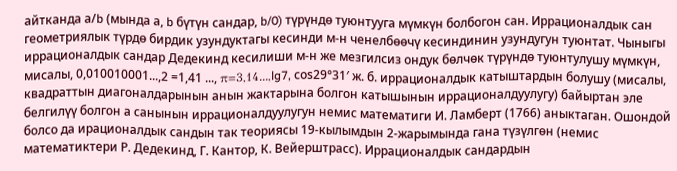айтканда а/b (мында а, b бүтүн сандар, b/0) түрүндө туюнтууга мүмкүн болбогон сан. Иррационалдык сан геометриялык түрдө бирдик узундуктагы кесинди м-н ченелбөөчү кесиндинин узундугун туюнтат. Чыныгы иррационалдык сандар Дедекинд кесилиши м-н же мезгилсиз ондук бөлчөк түрүндө туюнтулушу мүмкүн, мисалы, 0,010010001...,2 =1,41 ..., π=3,14...,lg7, сos29°31′ ж. б. иррационалдык катыштардын болушу (мисалы, квадраттын диагоналдарынын анын жактарына болгон катышынын иррационалдуулугу) байыртан эле белгилүү болгон а санынын иррационалдуулугун немис математиги И. Ламберт (1766) аныктаган. Ошондой болсо да ирационалдык сандын так теориясы 19-кылымдын 2-жарымында гана түзүлгөн (немис математиктери Р. Дедекинд, Г. Кантор, К. Вейерштрасс). Иррационалдык сандардын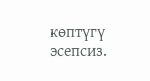көптүгү эсепсиз.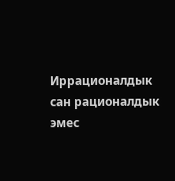Иррационалдык сан рационалдык эмес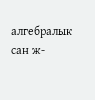алгебралык сан ж-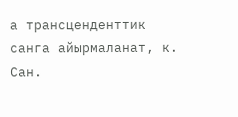а трансценденттик санга айырмаланат, к. Сан.